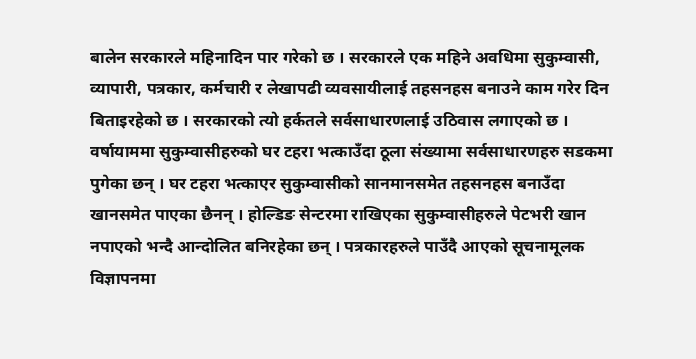बालेन सरकारले महिनादिन पार गरेको छ । सरकारले एक महिने अवधिमा सुकुम्वासी, व्यापारी, पत्रकार, कर्मचारी र लेखापढी व्यवसायीलाई तहसनहस बनाउने काम गरेर दिन बिताइरहेको छ । सरकारको त्यो हर्कतले सर्वसाधारणलाई उठिवास लगाएको छ । वर्षायाममा सुकुम्वासीहरुको घर टहरा भत्काउँदा ठूला संख्यामा सर्वसाधारणहरु सडकमा पुगेका छन् । घर टहरा भत्काएर सुकुम्वासीको सानमानसमेत तहसनहस बनाउँदा खानसमेत पाएका छैनन् । होल्डिङ सेन्टरमा राखिएका सुकुम्वासीहरुले पेटभरी खान नपाएको भन्दै आन्दोलित बनिरहेका छन् । पत्रकारहरुले पाउँदै आएको सूचनामूलक विज्ञापनमा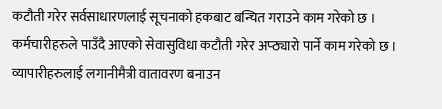कटौती गरेर सर्वसाधारणलाई सूचनाको हकबाट बन्चित गराउने काम गरेको छ । कर्मचारीहरुले पाउँदै आएको सेवासुविधा कटौती गरेर अप्ठ्यारो पार्ने काम गरेको छ । व्यापारीहरुलाई लगानीमैत्री वातावरण बनाउन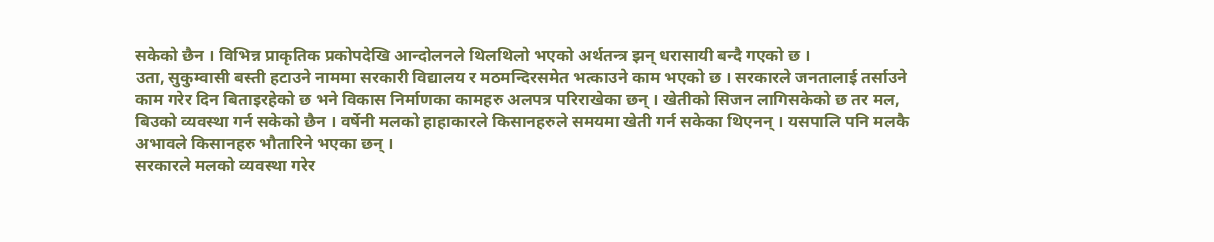सकेको छैन । विभिन्न प्राकृतिक प्रकोपदेखि आन्दोलनले थिलथिलो भएको अर्थतन्त्र झन् धरासायी बन्दै गएको छ ।
उता, सुकुम्वासी बस्ती हटाउने नाममा सरकारी विद्यालय र मठमन्दिरसमेत भत्काउने काम भएको छ । सरकारले जनतालाई तर्साउने काम गरेर दिन बिताइरहेको छ भने विकास निर्माणका कामहरु अलपत्र परिराखेका छन् । खेतीको सिजन लागिसकेको छ तर मल, बिउको व्यवस्था गर्न सकेको छैन । वर्षेनी मलको हाहाकारले किसानहरुले समयमा खेती गर्न सकेका थिएनन् । यसपालि पनि मलकै अभावले किसानहरु भौतारिने भएका छन् ।
सरकारले मलको व्यवस्था गरेर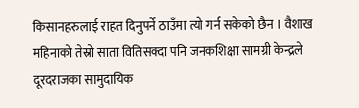किसानहरुलाई राहत दिनुपर्ने ठाउँमा त्यो गर्न सकेको छैन । वैशाख महिनाको तेस्रो साता वितिसक्दा पनि जनकशिक्षा सामग्री केन्द्रले दूरदराजका सामुदायिक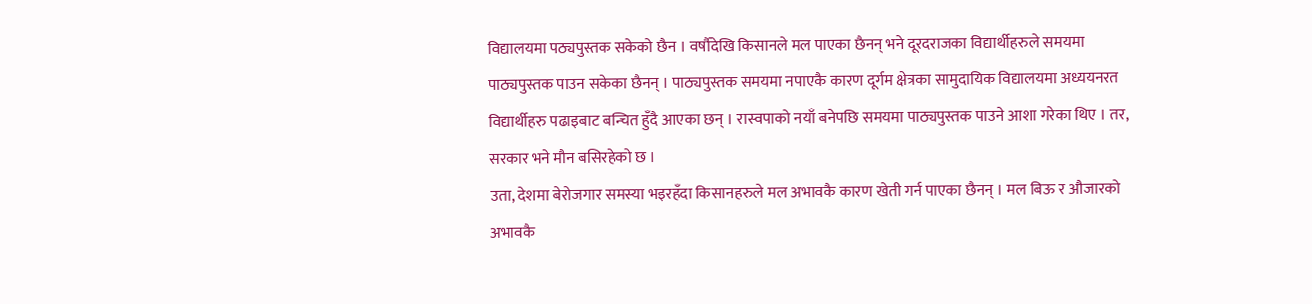विद्यालयमा पठ्यपुस्तक सकेको छैन । वर्षौदेखि किसानले मल पाएका छैनन् भने दूरदराजका विद्यार्थीहरुले समयमा पाठ्यपुस्तक पाउन सकेका छैनन् । पाठ्यपुस्तक समयमा नपाएकै कारण दूर्गम क्षेत्रका सामुदायिक विद्यालयमा अध्ययनरत विद्यार्थीहरु पढाइबाट बन्चित हुँदै आएका छन् । रास्वपाको नयाँ बनेपछि समयमा पाठ्यपुस्तक पाउने आशा गरेका थिए । तर, सरकार भने मौन बसिरहेको छ ।
उता, देशमा बेरोजगार समस्या भइरहँदा किसानहरुले मल अभावकै कारण खेती गर्न पाएका छैनन् । मल बिऊ र औजारको अभावकै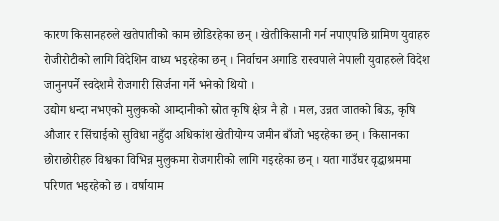कारण किसानहरुले खतेपातीको काम छोडिरहेका छन् । खेतीकिसानी गर्न नपाएपछि ग्रामिण युवाहरु रोजीरोटीको लागि विदेशिन वाध्य भइरहेका छन् । निर्वाचन अगाडि रास्वपाले नेपाली युवाहरुले विदेश जानुनपर्ने स्वदेशमै रोजगारी सिर्जना गर्ने भनेको थियो ।
उद्योग धन्दा नभएको मुलुकको आम्दानीको स्रोत कृषि क्षेत्र नै हो । मल, उन्नत जातको बिऊ, कृषि औजार र सिंचाईको सुविधा नहुँदा अधिकांश खेतीयोग्य जमीन बाँजो भइरहेका छन् । किसानका छोराछोरीहरु विश्वका विभिन्न मुलुकमा रोजगारीको लागि गइरहेका छन् । यता गाउँघर वृद्धाश्रममा परिणत भइरहेको छ । वर्षायाम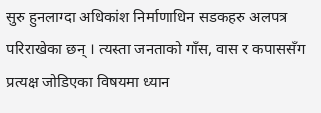सुरु हुनलाग्दा अधिकांश निर्माणाधिन सडकहरु अलपत्र परिराखेका छन् । त्यस्ता जनताको गाँस, वास र कपाससँग प्रत्यक्ष जोडिएका विषयमा ध्यान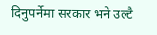दिनुपर्नेमा सरकार भने उल्टै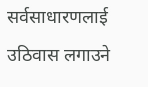सर्वसाधारणलाई उठिवास लगाउने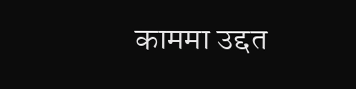काममा उद्दत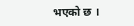भएको छ ।